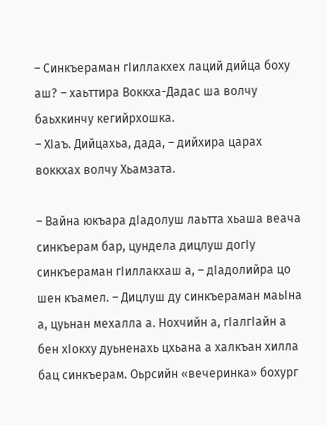– Синкъераман гIиллакхех лаций дийца боху аш? – хаьттира Воккха-Дадас ша волчу баьхкинчу кегийрхошка.
– ХIаъ. Дийцахьа, дада, – дийхира царах воккхах волчу Хьамзата.

– Вайна юкъара дIадолуш лаьтта хьаша веача синкъерам бар, цундела дицлуш догIу синкъераман гIиллакхаш а, – дIадолийра цо шен къамел. – Дицлуш ду синкъераман маьIна а, цуьнан мехалла а. Нохчийн а, гIалгIайн а бен хIокху дуьненахь цхьана а халкъан хилла бац синкъерам. Оьрсийн «вечеринка» бохург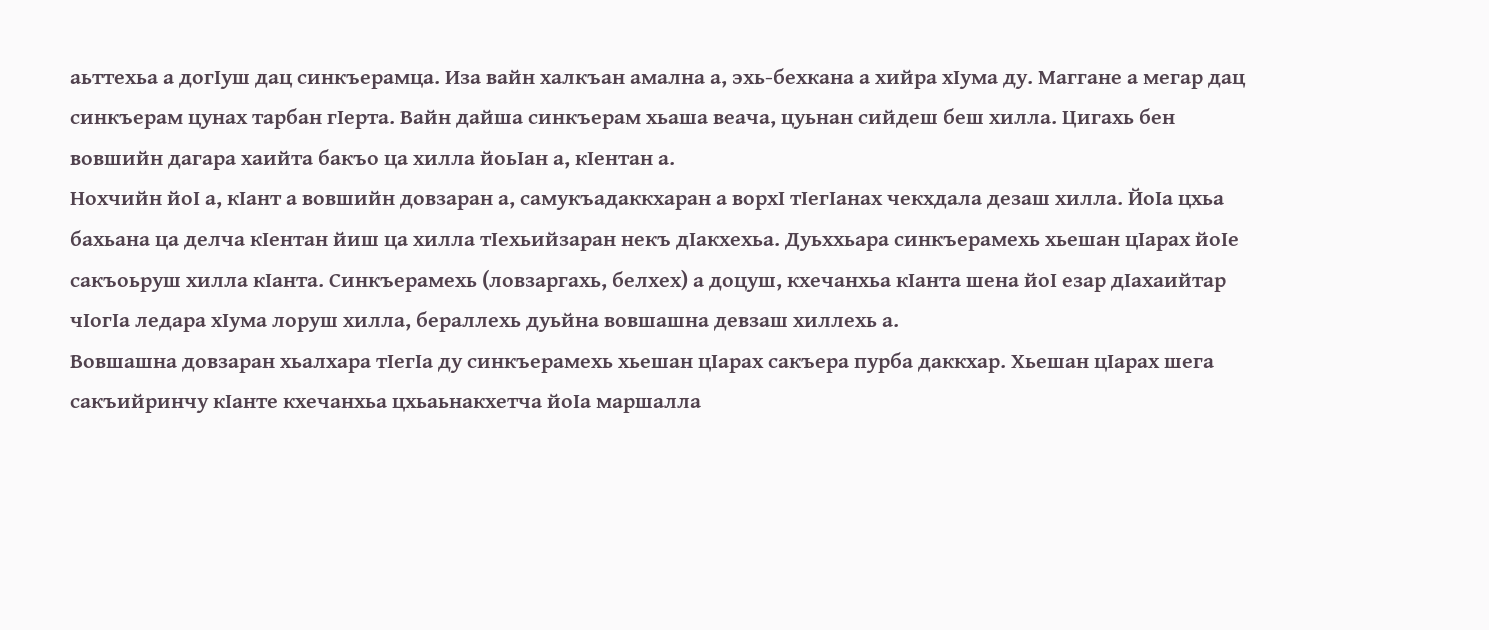аьттехьа а догIуш дац синкъерамца. Иза вайн халкъан амална а, эхь-бехкана а хийра хIума ду. Маггане а мегар дац синкъерам цунах тарбан гIерта. Вайн дайша синкъерам хьаша веача, цуьнан сийдеш беш хилла. Цигахь бен вовшийн дагара хаийта бакъо ца хилла йоьIан а, кIентан а.
Нохчийн йоI а, кIант а вовшийн довзаран а, самукъадаккхаран а ворхI тIегIанах чекхдала дезаш хилла. ЙоIа цхьа бахьана ца делча кIентан йиш ца хилла тIехьийзаран некъ дIакхехьа. Дуьххьара синкъерамехь хьешан цIарах йоIе сакъоьруш хилла кIанта. Синкъерамехь (ловзаргахь, белхех) а доцуш, кхечанхьа кIанта шена йоI езар дIахаийтар чIогIа ледара хIума лоруш хилла, бераллехь дуьйна вовшашна девзаш хиллехь а.
Вовшашна довзаран хьалхара тIегIа ду синкъерамехь хьешан цIарах сакъера пурба даккхар. Хьешан цIарах шега сакъийринчу кIанте кхечанхьа цхьаьнакхетча йоIа маршалла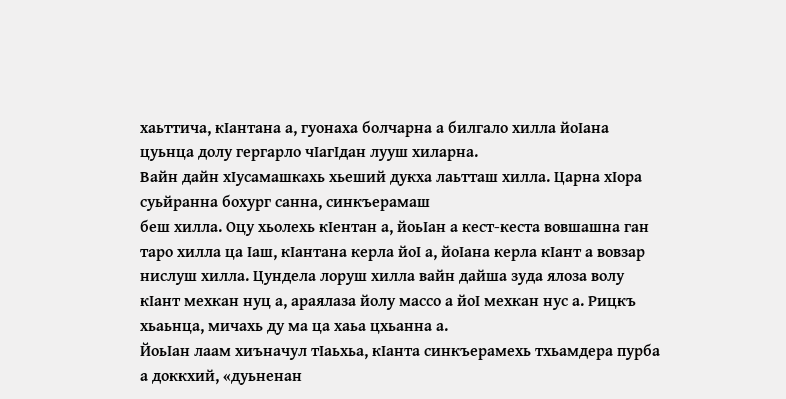хаьттича, кIантана а, гуонаха болчарна а билгало хилла йоIана цуьнца долу гергарло чIагIдан лууш хиларна.
Вайн дайн хIусамашкахь хьеший дукха лаьтташ хилла. Царна хIора суьйранна бохург санна, синкъерамаш
беш хилла. Оцу хьолехь кIентан а, йоьIан а кест-кеста вовшашна ган таро хилла ца Iаш, кIантана керла йоI а, йоIана керла кIант а вовзар нислуш хилла. Цундела лоруш хилла вайн дайша зуда ялоза волу кIант мехкан нуц а, араялаза йолу массо а йоI мехкан нус а. Рицкъ хьаьнца, мичахь ду ма ца хаьа цхьанна а.
ЙоьIан лаам хиъначул тIаьхьа, кIанта синкъерамехь тхьамдера пурба а доккхий, «дуьненан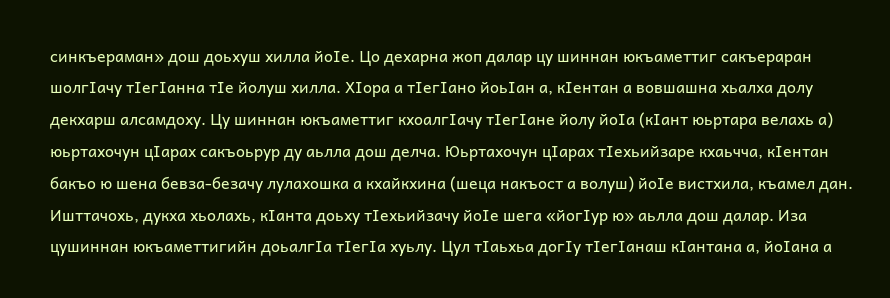синкъераман» дош доьхуш хилла йоIе. Цо дехарна жоп далар цу шиннан юкъаметтиг сакъераран шолгIачу тIегIанна тIе йолуш хилла. ХIора а тIегIано йоьIан а, кIентан а вовшашна хьалха долу декхарш алсамдоху. Цу шиннан юкъаметтиг кхоалгIачу тIегIане йолу йоIа (кIант юьртара велахь а) юьртахочун цIарах сакъоьрур ду аьлла дош делча. Юьртахочун цIарах тIехьийзаре кхаьчча, кIентан бакъо ю шена бевза-безачу лулахошка а кхайкхина (шеца накъост а волуш) йоIе вистхила, къамел дан. Ишттачохь, дукха хьолахь, кIанта доьху тIехьийзачу йоIе шега «йогIур ю» аьлла дош далар. Иза цушиннан юкъаметтигийн доьалгIа тIегIа хуьлу. Цул тIаьхьа догIу тIегIанаш кIантана а, йоIана а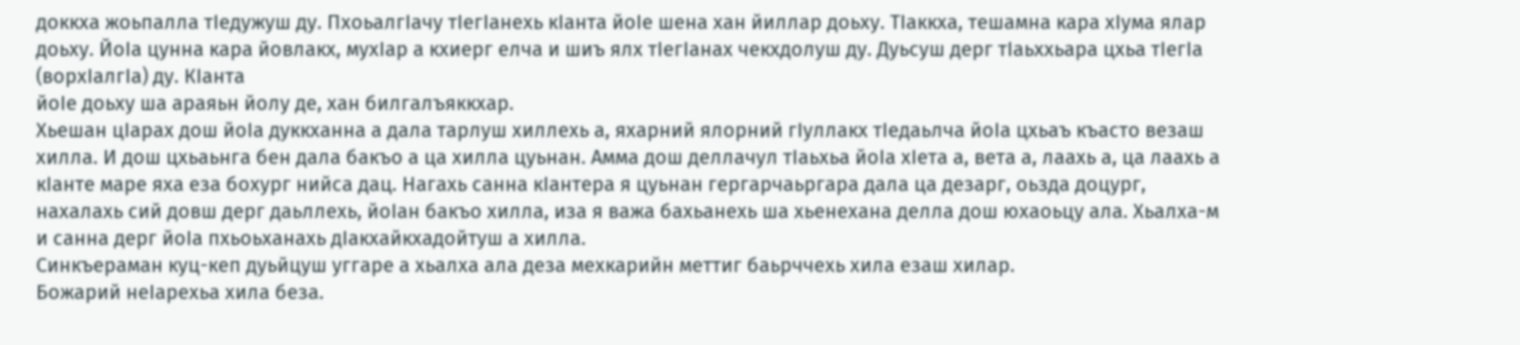доккха жоьпалла тIедужуш ду. ПхоьалгIачу тIегIанехь кIанта йоIе шена хан йиллар доьху. ТIаккха, тешамна кара хIума ялар доьху. ЙоIа цунна кара йовлакх, мухIар а кхиерг елча и шиъ ялх тIегIанах чекхдолуш ду. Дуьсуш дерг тIаьххьара цхьа тIегIа (ворхIалгIа) ду. КIанта
йоIе доьху ша араяьн йолу де, хан билгалъяккхар.
Хьешан цIарах дош йоIа дуккханна а дала тарлуш хиллехь а, яхарний ялорний гIуллакх тIедаьлча йоIа цхьаъ къасто везаш хилла. И дош цхьаьнга бен дала бакъо а ца хилла цуьнан. Амма дош деллачул тIаьхьа йоIа хIета а, вета а, лаахь а, ца лаахь а кIанте маре яха еза бохург нийса дац. Нагахь санна кIантера я цуьнан гергарчаьргара дала ца дезарг, оьзда доцург, нахалахь сий довш дерг даьллехь, йоIан бакъо хилла, иза я важа бахьанехь ша хьенехана делла дош юхаоьцу ала. Хьалха-м и санна дерг йоIа пхьоьханахь дIакхайкхадойтуш а хилла.
Синкъераман куц-кеп дуьйцуш уггаре а хьалха ала деза мехкарийн меттиг баьрччехь хила езаш хилар.
Божарий неIарехьа хила беза.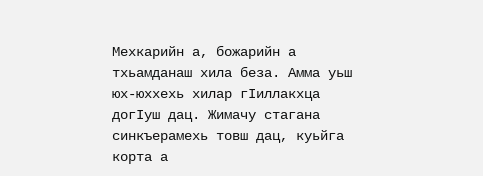Мехкарийн а, божарийн а тхьамданаш хила беза. Амма уьш юх-юххехь хилар гIиллакхца догIуш дац. Жимачу стагана синкъерамехь товш дац, куьйга корта а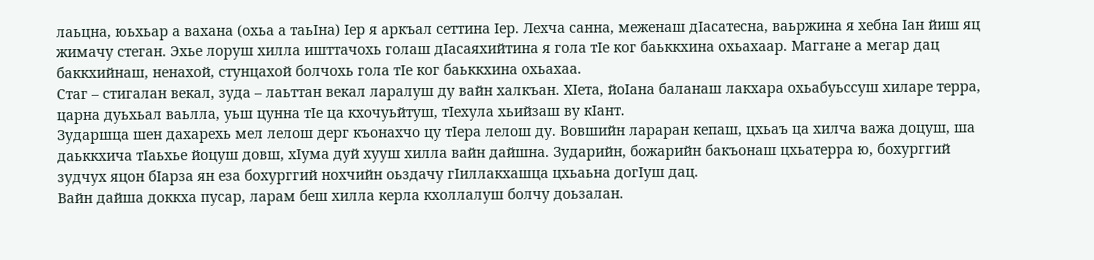лаьцна, юьхьар а вахана (охьа а таьIна) Iер я аркъал сеттина Iер. Лехча санна, меженаш дIасатесна, ваьржина я хебна Iан йиш яц жимачу стеган. Эхье лоруш хилла ишттачохь голаш дIасаяхийтина я гола тIе ког баьккхина охьахаар. Маггане а мегар дац баккхийнаш, ненахой, стунцахой болчохь гола тIе ког баьккхина охьахаа.
Стаг – стигалан векал, зуда – лаьттан векал ларалуш ду вайн халкъан. ХIета, йоIана баланаш лакхара охьабуьссуш хиларе терра, царна дуьхьал ваьлла, уьш цунна тIе ца кхочуьйтуш, тIехула хьийзаш ву кIант.
Зударшца шен дахарехь мел лелош дерг къонахчо цу тIера лелош ду. Вовшийн лараран кепаш, цхьаъ ца хилча важа доцуш, ша даьккхича тIаьхье йоцуш довш, хIума дуй хууш хилла вайн дайшна. Зударийн, божарийн бакъонаш цхьатерра ю, бохурггий зудчух яцон бIарза ян еза бохурггий нохчийн оьздачу гIиллакхашца цхьаьна догIуш дац.
Вайн дайша доккха пусар, ларам беш хилла керла кхоллалуш болчу доьзалан.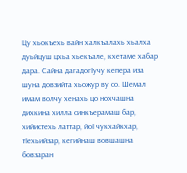Цу хьокъехь вайн халкъалахь хьалха дуьйцуш цхьа хьекъале, кхетаме хабар дара. Сайна дагадогIучу кепера иза шуна довзийта хьожур ву со. Шемал имам волчу хенахь цо нохчашна дихкина хилла синкъерамаш бар, хийистехь латтар, йоI чукхайкхар, тIехьийзар, кегийнаш вовшашна бовзаран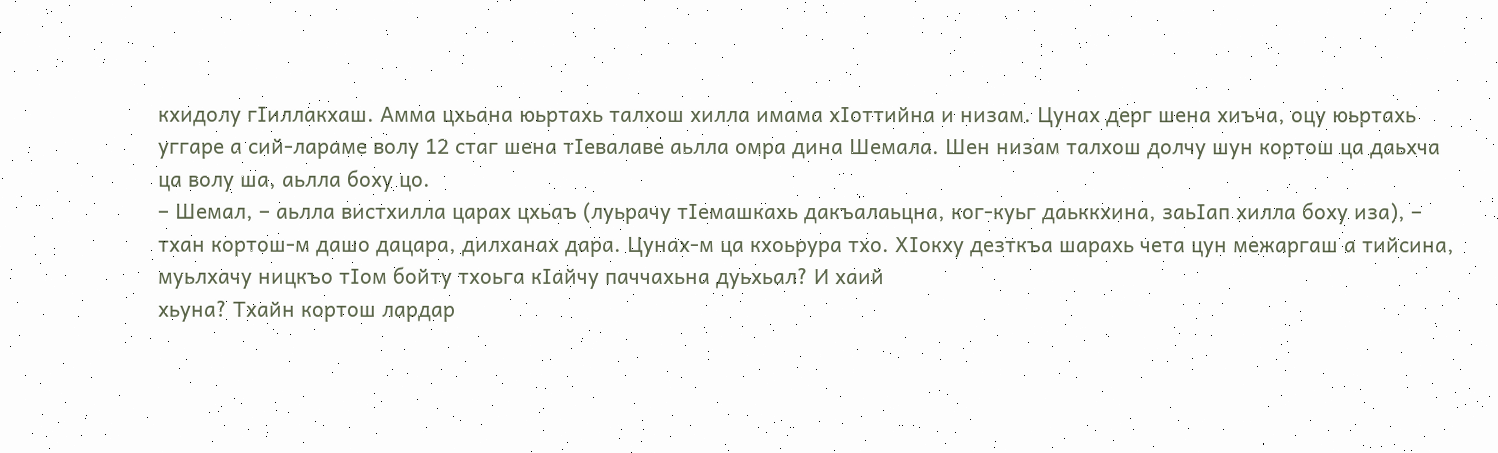кхидолу гIиллакхаш. Амма цхьана юьртахь талхош хилла имама хIоттийна и низам. Цунах дерг шена хиъча, оцу юьртахь уггаре а сий-лараме волу 12 стаг шена тIевалаве аьлла омра дина Шемала. Шен низам талхош долчу шун кортош ца даьхча ца волу ша, аьлла боху цо.
– Шемал, – аьлла вистхилла царах цхьаъ (луьрачу тIемашкахь дакъалаьцна, ког-куьг даьккхина, заьIап хилла боху иза), – тхан кортош-м дашо дацара, дилханах дара. Цунах-м ца кхоьрура тхо. ХIокху дезткъа шарахь чета цун межаргаш а тийсина, муьлхачу ницкъо тIом бойту тхоьга кIайчу паччахьна дуьхьал? И хаий
хьуна? Тхайн кортош лардар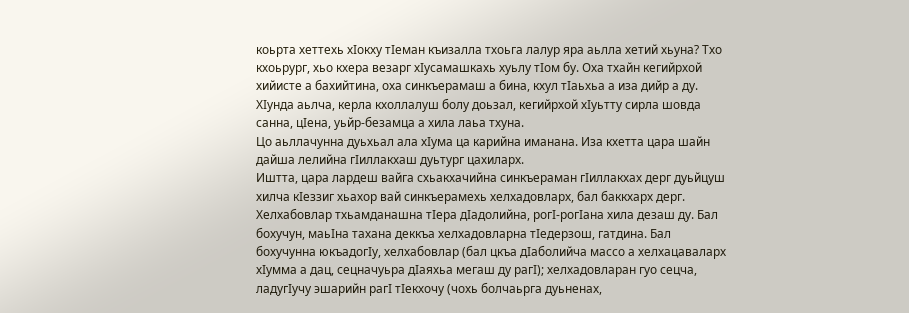коьрта хеттехь хIокху тIеман къизалла тхоьга лалур яра аьлла хетий хьуна? Тхо кхоьрург, хьо кхера везарг хIусамашкахь хуьлу тIом бу. Оха тхайн кегийрхой хийисте а бахийтина, оха синкъерамаш а бина, кхул тIаьхьа а иза дийр а ду. ХIунда аьлча, керла кхоллалуш болу доьзал, кегийрхой хIуьтту сирла шовда санна, цIена, уьйр-безамца а хила лаьа тхуна.
Цо аьллачунна дуьхьал ала хIума ца карийна иманана. Иза кхетта цара шайн дайша лелийна гIиллакхаш дуьтург цахиларх.
Иштта, цара лардеш вайга схьакхачийна синкъераман гIиллакхах дерг дуьйцуш хилча кIеззиг хьахор вай синкъерамехь хелхадовларх, бал баккхарх дерг. Хелхабовлар тхьамданашна тIера дIадолийна, рогI-рогIана хила дезаш ду. Бал бохучун, маьIна тахана деккъа хелхадовларна тIедерзош, гатдина. Бал бохучунна юкъадогIу, хелхабовлар (бал цкъа дIаболийча массо а хелхацаваларх хIумма а дац, сецначуьра дIаяхьа мегаш ду рагI); хелхадовларан гуо сецча, ладугIучу эшарийн рагI тIекхочу (чохь болчаьрга дуьненах,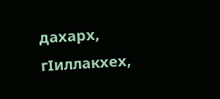дахарх, гIиллакхех,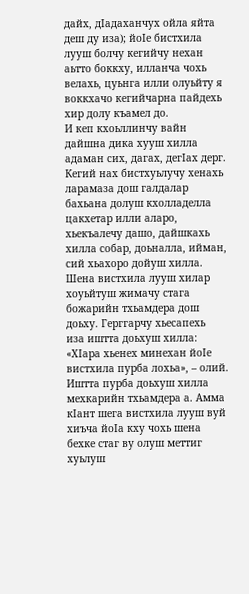дайх, дIадаханчух ойла яйта деш ду иза); йоIе бистхила лууш болчу кегийчу нехан аьтто боккху, илланча чохь велахь, цуьнга илли олуьйту я воккхачо кегийчарна пайдехь хир долу къамел до.
И кеп кхоьллинчу вайн дайшна дика хууш хилла адаман сих, дагах, дегIах дерг. Кегий нах бистхуьлучу хенахь ларамаза дош галдалар бахьана долуш кхолладелла цакхетар илли аларо, хьекъалечу дашо, дайшкахь хилла собар, доьналла, ийман, сий хьахоро дойуш хилла.
Шена вистхила лууш хилар хоуьйтуш жимачу стага божарийн тхьамдера дош доьху. Герггарчу хьесапехь
иза иштта доьхуш хилла: «ХIара хьенех минехан йоIе вистхила пурба лохьа», – олий. Иштта пурба доьхуш хилла мехкарийн тхьамдера а. Амма кIант шега вистхила лууш вуй хиъча йоIа кху чохь шена бехке стаг ву олуш меттиг хуьлуш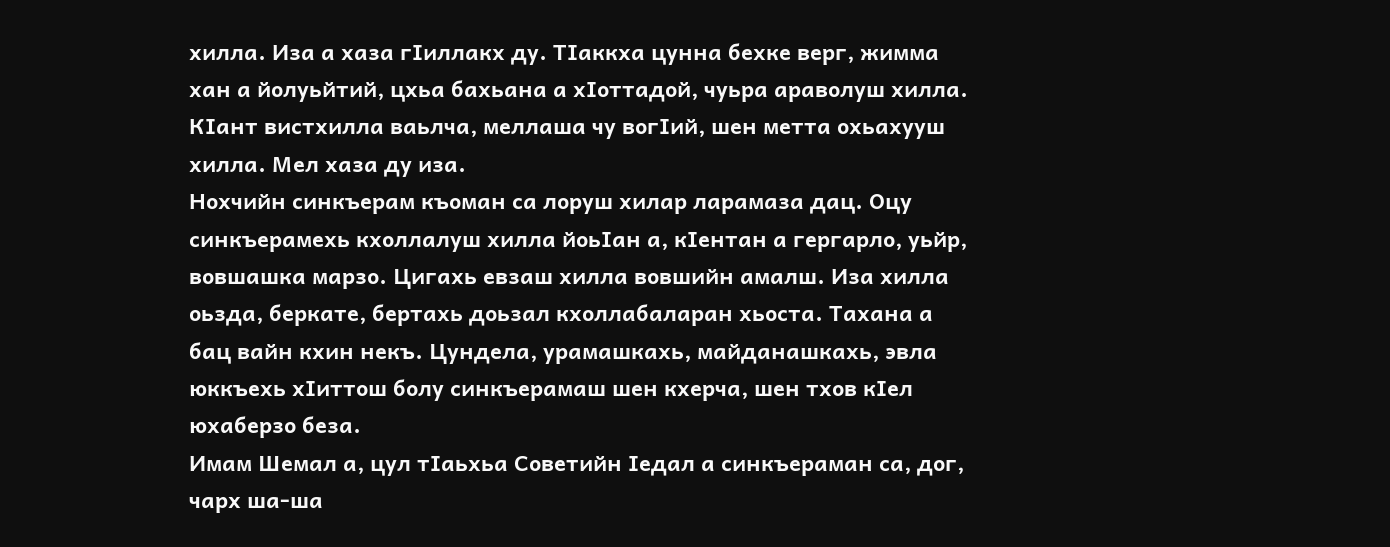хилла. Иза а хаза гIиллакх ду. ТIаккха цунна бехке верг, жимма хан а йолуьйтий, цхьа бахьана а хIоттадой, чуьра араволуш хилла. КIант вистхилла ваьлча, меллаша чу вогIий, шен метта охьахууш хилла. Мел хаза ду иза.
Нохчийн синкъерам къоман са лоруш хилар ларамаза дац. Оцу синкъерамехь кхоллалуш хилла йоьIан а, кIентан а гергарло, уьйр, вовшашка марзо. Цигахь евзаш хилла вовшийн амалш. Иза хилла оьзда, беркате, бертахь доьзал кхоллабаларан хьоста. Тахана а бац вайн кхин некъ. Цундела, урамашкахь, майданашкахь, эвла юккъехь хIиттош болу синкъерамаш шен кхерча, шен тхов кIел юхаберзо беза.
Имам Шемал а, цул тIаьхьа Советийн Iедал а синкъераман са, дог, чарх ша-ша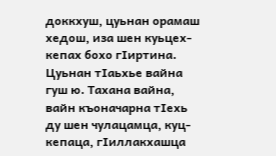доккхуш, цуьнан орамаш хедош, иза шен куьцех-кепах бохо гIиртина. Цуьнан тIаьхье вайна гуш ю. Тахана вайна, вайн къоначарна тIехь ду шен чулацамца, куц-кепаца, гIиллакхашца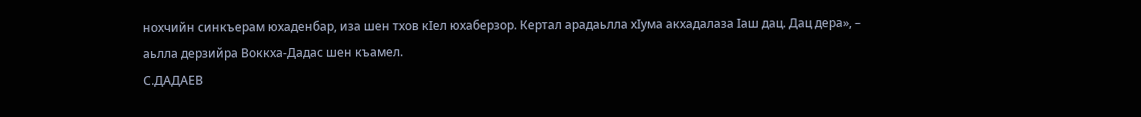нохчийн синкъерам юхаденбар, иза шен тхов кIел юхаберзор. Кертал арадаьлла хIума акхадалаза Iаш дац. Дац дера», – аьлла дерзийра Воккха-Дадас шен къамел.
С.ДАДАЕВ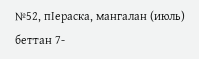№52, пIераска, мангалан (июль) беттан 7-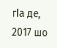гIа де, 2017 шо